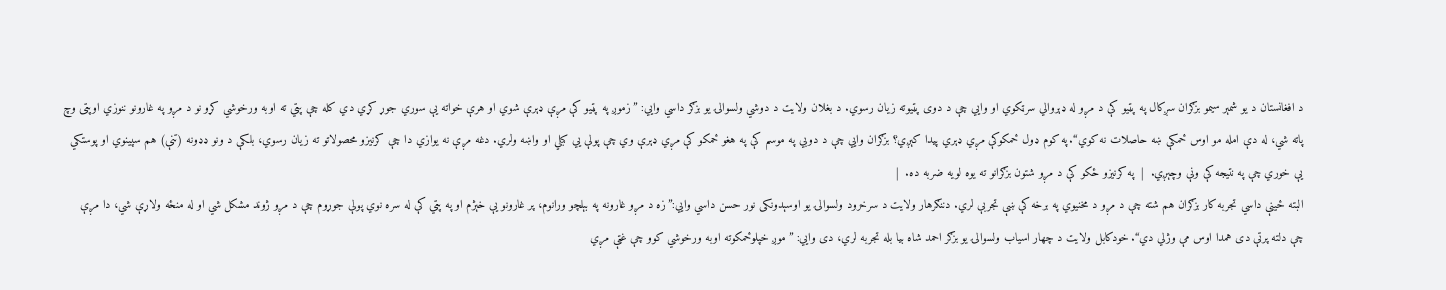د افغانستان د يو شمېر سيمو بزګران سږکال په پټيو کې د مږو له ډېروالي سرټکوي او وايي چې د دوی پټيوته زيان رسوي. د بغلان ولايت د دوشي ولسوالۍ يو بزګر داسي وايي: ”زموږ په پټيو کې مږې ډېرې شوي او هرې خواته يې سوري جوړ کړي دي کله چې پټي ته اوبه ورخوشي کړو نو د مږو په غارونو ننوزي اوپټی وچ پاته شي، له دې امله مو اوس ځمکې ښه حاصلات نه کوي“. په کوم ډول ځمکوکې مږي ډېري پيدا کېږي؟ بزګران وايي چې د دوبي په موسم کې په هغو ځمکو کې مږي ډېرې وي چې پولې يي کبلي او واښه ولري. دغه مږې نه يوازي دا چې کرنيزو محصولاتو ته زيان رسوي، بلکې د ونو ډډونه (تنې) هم سپينوي او پوستکي يې خوري چې په نتيجه کې ونې وچېږي.  |  په کرنيزو ځکو کې د مږو شتون بزګرانو ته يوه لويه ضربه ده.  |
البته ځينې داسي تجربه کار بزګران هم شته چې د مږو د مخنيوي په برخه کې ښې تجربې لري. دننګرهار ولايت د سرخرود ولسوالۍ يو اوسېدونکی نور حسن داسي وايي:”زه د مږو غارونه په بېلچو ورانوم، پر غارونو يې خېژم او په پټي کې له سره نوي پولې جوړوم چې د مږو ژوند مشکل شي او له منځه ولاړې شي، دا مږې چې دلته پرتې دی همدا اوس مې وژلي دي“. خودکابل ولايت د چهار اسياب ولسوالۍ يو بزګر احمد شاه بيا بله تجربه لري، دی وايي: ”موږ خپلوځمکوته اوبه ورخوشي کوو چې غټې مږي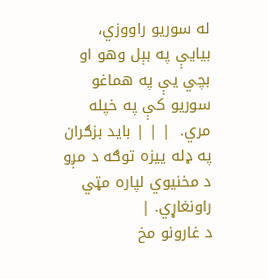له سوريو راووزي، بيايې په بېل وهو او بچي يې په هماغو سوريو کې په خپله مري.  | | | بايد بزګران په ډله ييزه توګه د مږو د مخنيوي لپاره مټي راونغاړي. |
د غارونو مخ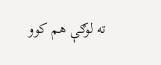ته لوګې هم کوو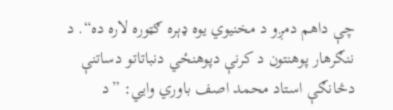چې داهم دمږو د مخنيوي يوه ډېره ګټوره لاره ده“. د ننګرهار پوهنتون د کرنې دپوهنځي دنباتاتو دساتنې دڅانګې استاد محمد اصف باوري وايي: ”د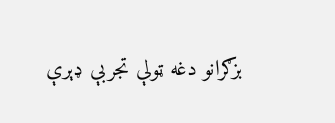بزګرانو دغه ټولې تجربې ډېرې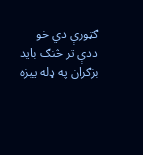ګټورې دي خو ددې تر څنګ بايد بزګران په ډله ييزه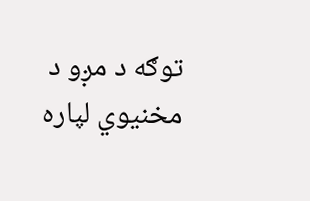توګه د مږو د مخنيوي لپاره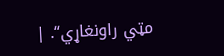مټي راونغاړي“. |